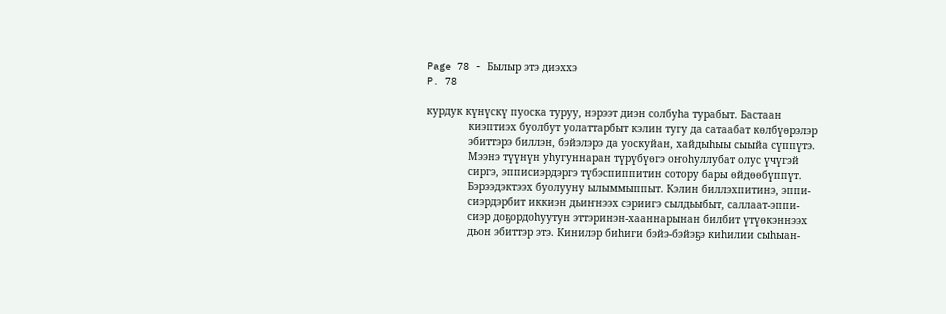Page 78 - Былыр этэ диэххэ
P. 78

курдук күнүскү пуоска туруу, нэрээт диэн солбуһа турабыт. Бастаан
              киэптиэх буолбут уолаттарбыт кэлин тугу да сатаабат көлбүөрэлэр
              эбиттэрэ биллэн, бэйэлэрэ да уоскуйан, хайдыһыы сыыйа сүппүтэ.
              Мээнэ түүнүн уһугуннаран түрүбүөгэ оҥоһуллубат олус үчүгэй
              сиргэ, эпписиэрдэргэ түбэспиппитин сотору бары өйдөөбүппүт.
              Бэрээдэктээх буолууну ылыммыппыт. Кэлин биллэхпитинэ, эппи-
              сиэрдэрбит иккиэн дьиҥнээх сэриигэ сылдьыбыт, саллаат-эппи-
              сиэр доҕордоһуутун эттэринэн-хааннарынан билбит үтүөкэннээх
              дьон эбиттэр этэ. Кинилэр биһиги бэйэ-бэйэҕэ киһилии сыһыан-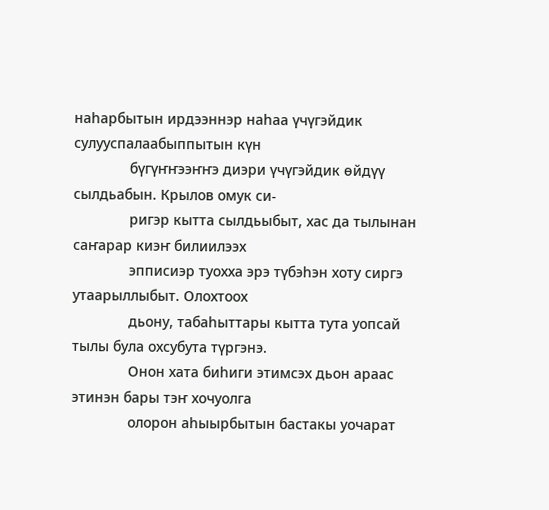наһарбытын ирдээннэр наһаа үчүгэйдик сулууспалаабыппытын күн
              бүгүҥҥээҥҥэ диэри үчүгэйдик өйдүү сылдьабын. Крылов омук си-
              ригэр кытта сылдьыбыт, хас да тылынан саҥарар киэҥ билиилээх
              эпписиэр туохха эрэ түбэһэн хоту сиргэ утаарыллыбыт. Олохтоох
              дьону, табаһыттары кытта тута уопсай тылы була охсубута түргэнэ.
              Онон хата биһиги этимсэх дьон араас этинэн бары тэҥ хочуолга
              олорон аһыырбытын бастакы уочарат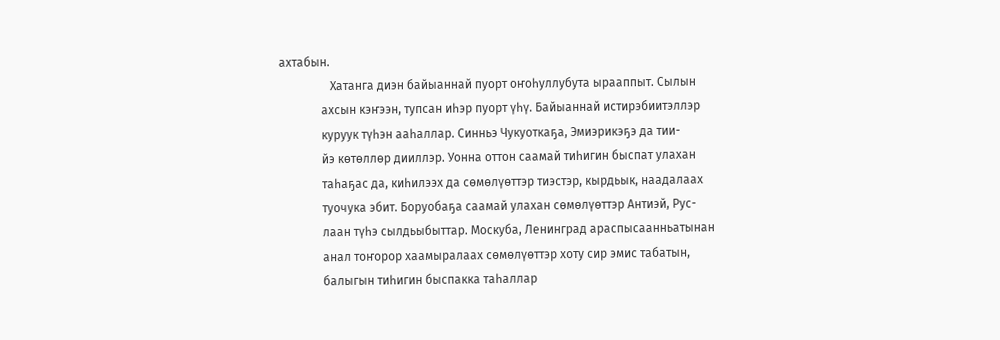ахтабын.
                 Хатанга диэн байыаннай пуорт оҥоһуллубута ырааппыт. Сылын
              ахсын кэҥээн, тупсан иһэр пуорт үһү. Байыаннай истирэбиитэллэр
              куруук түһэн ааһаллар. Синньэ Чукуоткаҕа, Эмиэрикэҕэ да тии-
              йэ көтөллөр дииллэр. Уонна оттон саамай тиһигин быспат улахан
              таһаҕас да, киһилээх да сөмөлүөттэр тиэстэр, кырдьык, наадалаах
              туочука эбит. Боруобаҕа саамай улахан сөмөлүөттэр Антиэй, Рус-
              лаан түһэ сылдьыбыттар. Москуба, Ленинград араспысаанньатынан
              анал тоҥорор хаамыралаах сөмөлүөттэр хоту сир эмис табатын,
              балыгын тиһигин быспакка таһаллар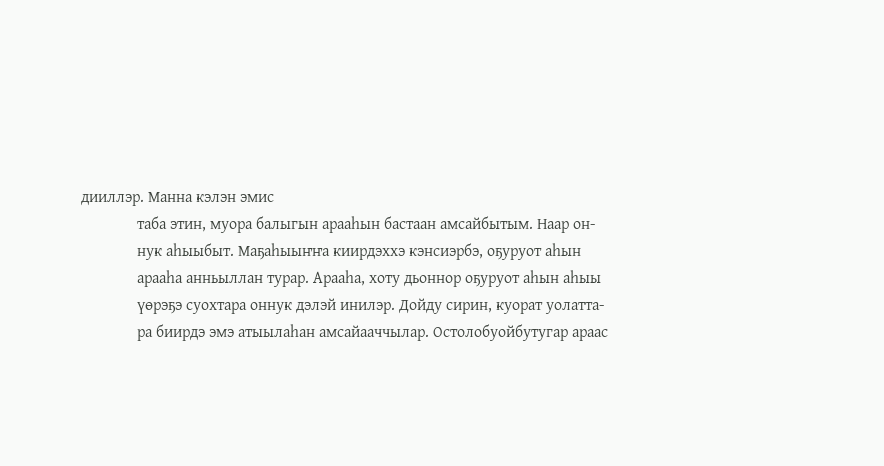дииллэр. Манна кэлэн эмис
              таба этин, муора балыгын арааһын бастаан амсайбытым. Наар он-
              нук аһыыбыт. Маҕаһыыҥҥа киирдэххэ кэнсиэрбэ, оҕуруот аһын
              арааһа анньыллан турар. Арааһа, хоту дьоннор оҕуруот аһын аһыы
              үөрэҕэ суохтара оннук дэлэй инилэр. Дойду сирин, куорат уолатта-
              ра биирдэ эмэ атыылаһан амсайааччылар. Остолобуойбутугар араас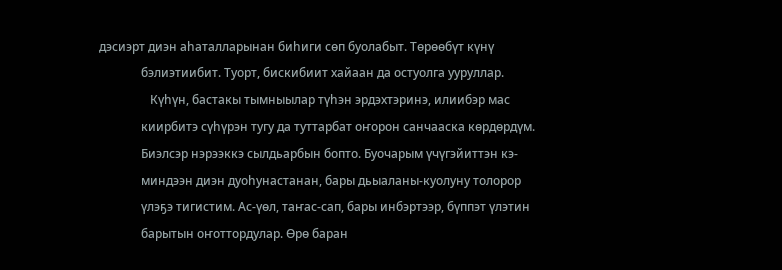дэсиэрт диэн аһаталларынан биһиги сөп буолабыт. Төрөөбүт күнү
              бэлиэтиибит. Туорт, бискибиит хайаан да остуолга ууруллар.
                 Күһүн, бастакы тымныылар түһэн эрдэхтэринэ, илиибэр мас
              киирбитэ сүһүрэн тугу да туттарбат оҥорон санчааска көрдөрдүм.
              Биэлсэр нэрээккэ сылдьарбын бопто. Буочарым үчүгэйиттэн кэ-
              миндээн диэн дуоһунастанан, бары дьыаланы-куолуну толорор
              үлэҕэ тигистим. Ас-үөл, таҥас-сап, бары инбэртээр, бүппэт үлэтин
              барытын оҥоттордулар. Өрө баран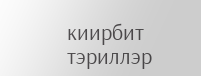киирбит тэриллэр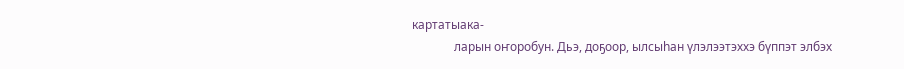картатыака-
              ларын оҥоробун. Дьэ, доҕоор, ылсыһан үлэлээтэххэ бүппэт элбэх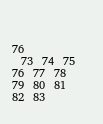76
   73   74   75   76   77   78   79   80   81   82   83